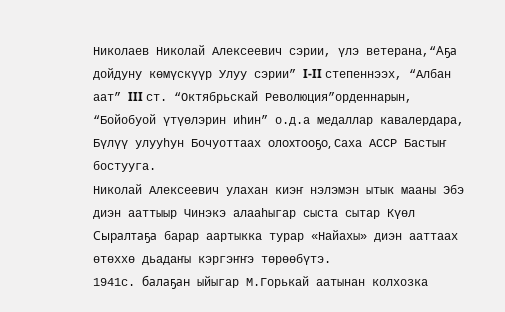Николаев Николай Алексеевич сэрии, үлэ ветерана,“Аҕа дойдуну көмүскүүр Улуу сэрии” I-II степеннээх, “Албан аат” III ст. “Октябрьскай Революция”орденнарын, “Бойобуой үтүөлэрин иһин” о.д.а медаллар кавалердара, Бүлүү улууһун Бочуоттаах олохтооҕо, Саха АССР Бастыҥ бостууга.
Николай Алексеевич улахан киэҥ нэлэмэн ытык мааны Эбэ диэн ааттыыр Чинэкэ алааһыгар сыста сытар Күөл Сыралтаҕа барар аартыкка турар «Найахы» диэн ааттаах өтөххө дьадаҥы кэргэҥҥэ төрөөбүтэ.
1941с. балаҕан ыйыгар М.Горькай аатынан колхозка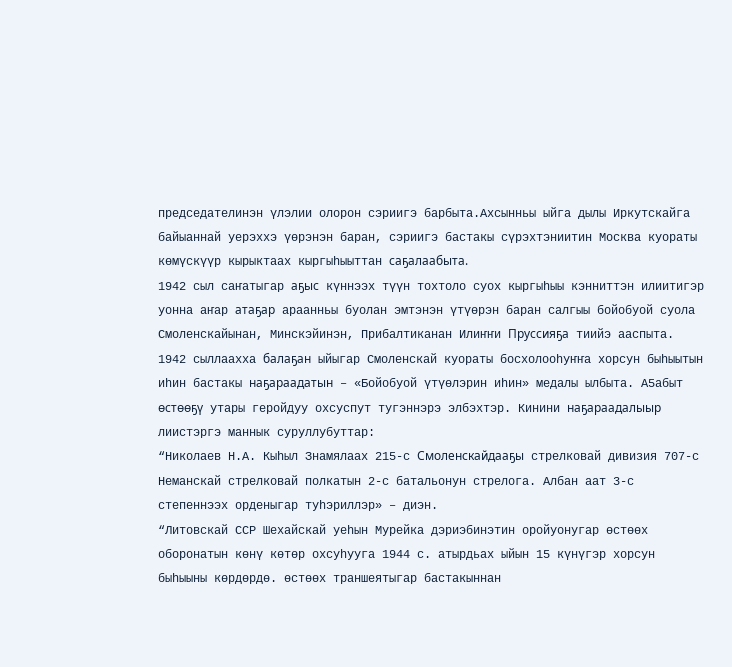председателинэн үлэлии олорон сэриигэ барбыта.Ахсынньы ыйга дылы Иркутскайга байыаннай уерэххэ үөрэнэн баран, сэриигэ бастакы сүрэхтэниитин Москва куораты көмүскүүр кырыктаах кыргыһыыттан саҕалаабыта.
1942 сыл саҥатыгар аҕыс күннээх түүн тохтоло суох кыргыһыы кэнниттэн илиитигэр уонна аҥар атаҕар араанньы буолан эмтэнэн үтүөрэн баран салгыы бойобуой суола Смоленскайынан, Минскэйинэн, Прибалтиканан Илиҥҥи Пруссияҕа тиийэ ааспыта. 1942 сыллаахха балаҕан ыйыгар Смоленскай куораты босхолооһуҥҥа хорсун быһыытын иһин бастакы наҕараадатын – «Бойобуой үтүөлэрин иһин» медалы ылбыта. А5абыт өстөөҕү утары геройдуу охсуспут тугэннэрэ элбэхтэр. Кинини наҕараадалыыр лиистэргэ маннык суруллубуттар:
“Николаев Н.А. Кыһыл Знамялаах 215-с Смоленскайдааҕы стрелковай дивизия 707-с Неманскай стрелковай полкатын 2-с батальонун стрелога. Албан аат 3-с степеннээх орденыгар туһэриллэр» – диэн.
“Литовскай ССР Шехайскай уеһын Мурейка дэриэбинэтин оройуонугар өстөөх оборонатын көнү көтөр охсуһууга 1944 с. атырдьах ыйын 15 күнүгэр хорсун быһыыны көрдөрдө. өстөөх траншеятыгар бастакыннан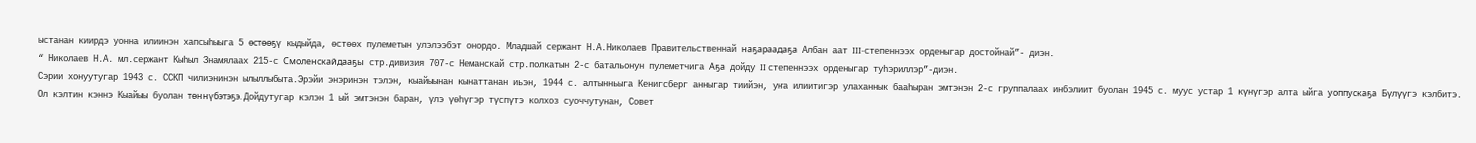ыстанан киирдэ уонна илиинэн хапсыһыыга 5 өстөөҕү кыдыйда, өстөөх пулеметын улэлээбэт онордо. Младшай сержант Н.А.Николаев Правительственнай наҕараадаҕа Албан аат III-степеннээх орденыгар достойнай”- диэн.
“ Николаев Н.А. мл.сержант Кыһыл Знамялаах 215-с Смоленскайдааҕы стр.дивизия 707-с Неманскай стр.полкатын 2-с батальонун пулеметчига Аҕа дойду II степеннээх орденыгар туһэриллэр”-диэн.
Сэрии хонуутугар 1943 с. ССКП чилиэнинэн ылыллыбыта.Эрэйи энэринэн тэлэн, кыайыынан кынаттанан иьэн, 1944 с. алтынньыга Кенигсберг анныгар тиийэн, уҥа илиитигэр улаханнык бааһыран эмтэнэн 2-с группалаах инбэлиит буолан 1945 с. муус устар 1 күнүгэр алта ыйга уоппускаҕа Бүлүүгэ кэлбитэ. Ол кэлтин кэннэ Кыайыы буолан төннүбэтэҕэ. Дойдутугар кэлэн 1 ый эмтэнэн баран, үлэ үөһүгэр түспүтэ колхоз суоччутунан, Совет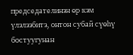председателинэн өр кэм үлэлээбитэ, онтон субай сүөһү бостуугунан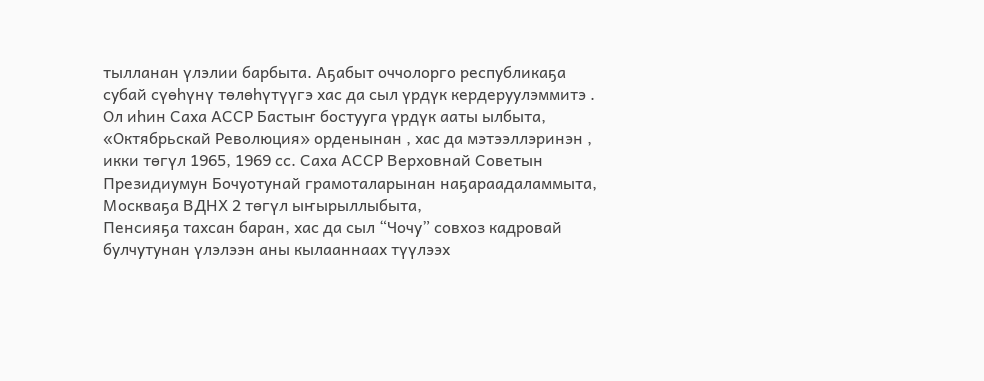тылланан үлэлии барбыта. Аҕабыт оччолорго республикаҕа субай сүөһүнү төлөһүтүүгэ хас да сыл үрдүк кердеруулэммитэ . Ол иһин Саха АССР Бастыҥ бостууга үрдүк ааты ылбыта, «Октябрьскай Революция» орденынан , хас да мэтээллэринэн , икки төгүл 1965, 1969 сс. Саха АССР Верховнай Советын Президиумун Бочуотунай грамоталарынан наҕараадаламмыта, Москваҕа ВДНХ 2 төгүл ыҥырыллыбыта,
Пенсияҕа тахсан баран, хас да сыл “Чочу” совхоз кадровай булчутунан үлэлээн аны кылааннаах түүлээх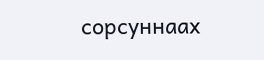сорсуннаах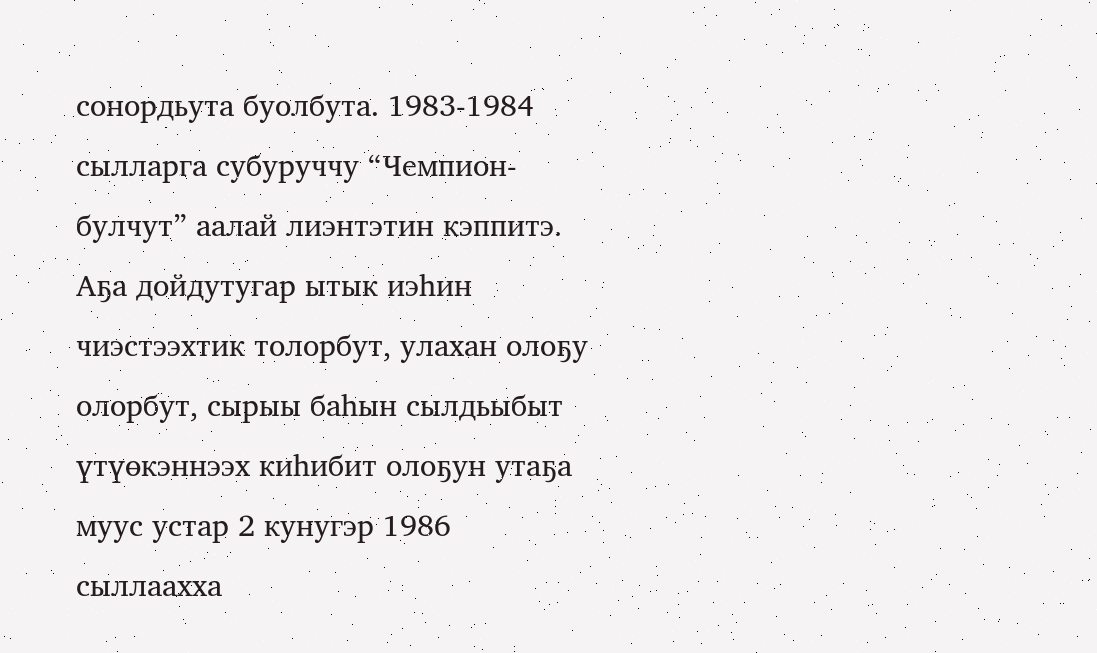сонордьута буолбута. 1983-1984 сылларга субуруччу “Чемпион-булчут” аалай лиэнтэтин кэппитэ.
Аҕа дойдутугар ытык иэһин чиэстээхтик толорбут, улахан олоҕу олорбут, сырыы баһын сылдьыбыт үтүөкэннээх киһибит олоҕун утаҕа муус устар 2 кунугэр 1986 сыллаахха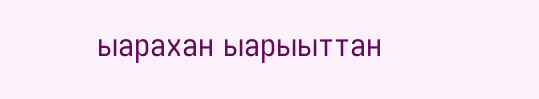ыарахан ыарыыттан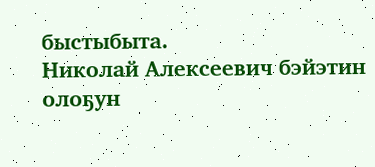быстыбыта.
Николай Алексеевич бэйэтин олоҕун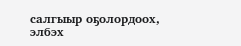салгыыр оҕолордоох, элбэх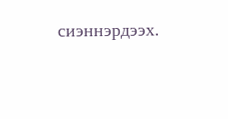сиэннэрдээх.